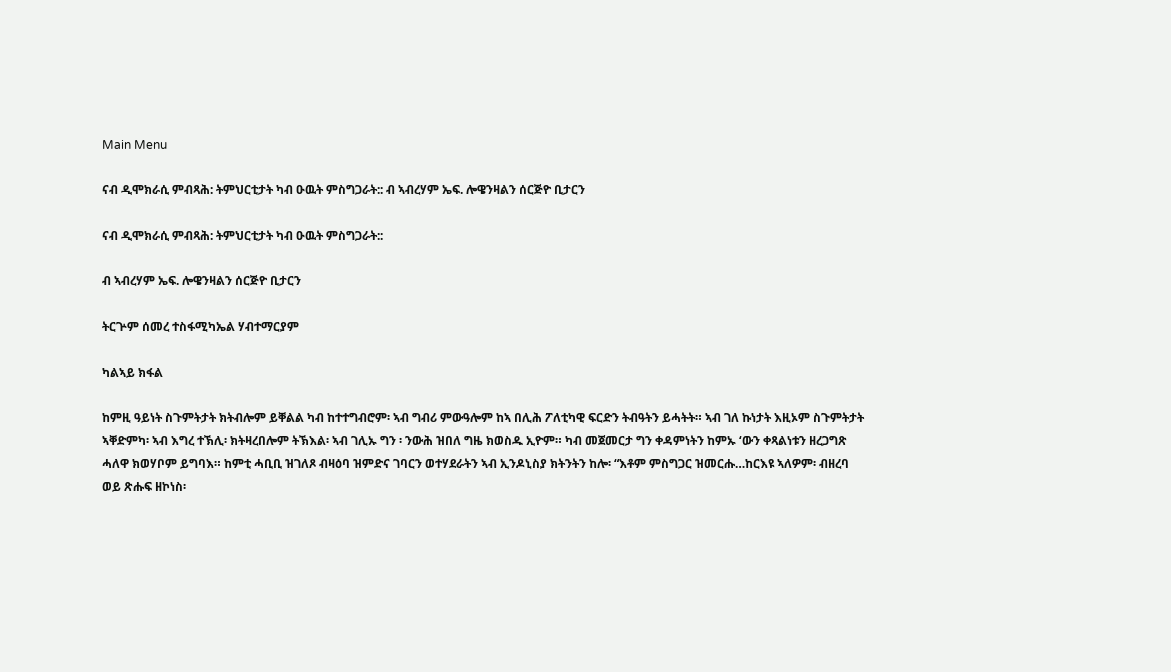Main Menu

ናብ ዲሞክራሲ ምብጻሕ: ትምህርቲታት ካብ ዑዉት ምስግጋራት:: ብ ኣብረሃም ኤፍ. ሎዌንዛልን ሰርጅዮ ቢታርን

ናብ ዲሞክራሲ ምብጻሕ: ትምህርቲታት ካብ ዑዉት ምስግጋራት::

ብ ኣብረሃም ኤፍ. ሎዌንዛልን ሰርጅዮ ቢታርን

ትርጕም ሰመረ ተስፋሚካኤል ሃብተማርያም

ካልኣይ ክፋል

ከምዚ ዓይነት ስጉምትታት ክትብሎም ይቐልል ካብ ከተተግብሮም፡ ኣብ ግብሪ ምውዓሎም ከኣ በሊሕ ፖለቲካዊ ፍርድን ትብዓትን ይሓትት። ኣብ ገለ ኩነታት እዚኦም ስጉምትታት ኣቐድምካ፡ ኣብ እግረ ተኽሊ፡ ክትዛረበሎም ትኽእል፡ ኣብ ገሊኡ ግን ፡ ንውሕ ዝበለ ግዜ ክወስዱ ኢዮም። ካብ መጀመርታ ግን ቀዳምነትን ከምኡ ‘ውን ቀጻልነቱን ዘረጋግጽ ሓለዋ ክወሃቦም ይግባእ። ከምቲ ሓቢቢ ዝገለጾ ብዛዕባ ዝምድና ገባርን ወተሃደራትን ኣብ ኢንዶኒስያ ክትንትን ከሎ፡ “እቶም ምስግጋር ዝመርሑ…ከርእዩ ኣለዎም፡ ብዘረባ ወይ ጽሑፍ ዘኮነስ፡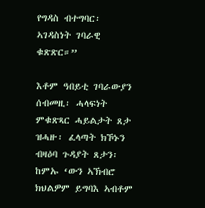የግዳስ ብተግባር፡ ኣገዳስነት ገባራዊ ቁጽጽር።”

እቶም ዓበይቲ ገባራውያን ሰብመዚ፡ ሓላፍነት ምቁጽጻር ሓይልታት ጸታ ዝሓዙ፡ ፈላጣት ክኾኑን ብዛዕባ ጉዳያት ጸታን፡ ከምኡ ‘ውን ኣኽብሮ ክህልዎም ይግባእ ኣብቶም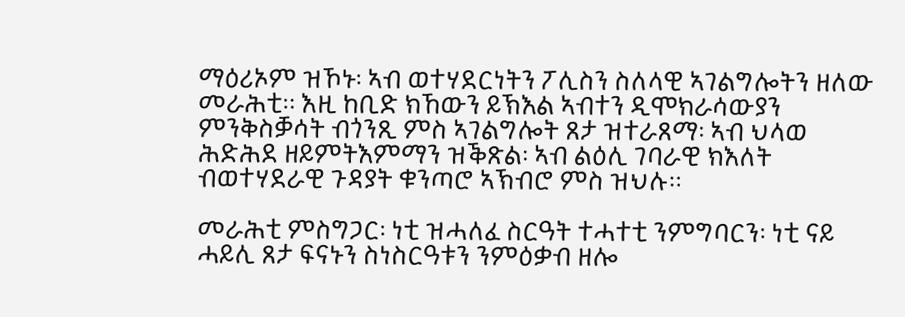ማዕሪኦም ዝኾኑ፡ ኣብ ወተሃደርነትን ፖሊስን ስለላዊ ኣገልግሎትን ዘለው መራሕቲ። እዚ ከቢድ ክኸውን ይኽእል ኣብተን ዲሞክራሳውያን ምንቅስቓሳት ብጎንጺ ምስ ኣገልግሎት ጸታ ዝተራጸማ፡ ኣብ ህላወ ሕድሕደ ዘይምትእምማን ዝቕጽል፡ ኣብ ልዕሊ ገባራዊ ክእለት ብወተሃደራዊ ጉዳያት ቁንጣሮ ኣኽብሮ ምስ ዝህሉ።

መራሕቲ ምስግጋር፡ ነቲ ዝሓለፈ ስርዓት ተሓተቲ ንምግባርን፡ ነቲ ናይ ሓይሊ ጸታ ፍናኑን ስነስርዓቱን ንምዕቃብ ዘሎ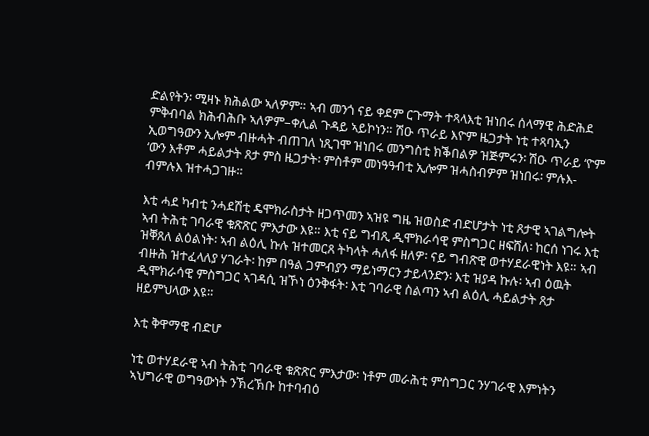ድልየትን፡ ሚዛኑ ክሕልው ኣለዎም። ኣብ መንጎ ናይ ቀደም ርጉማት ተጻላእቲ ዝነበሩ ሰላማዊ ሕድሕደ ምቅብባል ክሕብሕቡ ኣለዎም–ቀሊል ጉዳይ ኣይኮነን። ሽዑ ጥራይ እዮም ዜጋታት ነቲ ተጻባኢን ኢወግዓውን ኢሎም ብዙሓት ብጠገለ ነጺገሞ ዝነበሩ መንግስቲ ክቕበልዎ ዝጅምሩን፡ ሽዑ ጥራይ ‘ዮም ‘ውን እቶም ሓይልታት ጸታ ምስ ዜጋታት፡ ምስቶም መነዓዓብቲ ኢሎም ዝሓስብዎም ዝነበሩ፡ ምሉእ-ብምሉእ ዝተሓጋገዙ።

እቲ ሓደ ካብቲ ንሓደሽቲ ዴሞክራስታት ዘጋጥመን ኣዝዩ ግዜ ዝወስድ ብድሆታት ነቲ ጸታዊ ኣገልግሎት ኣብ ትሕቲ ገባራዊ ቁጽጽር ምእታው እዩ። እቲ ናይ ግብጺ ዲሞክራሳዊ ምስግጋር ዘፍሸለ፡ ከርሰ ነገሩ እቲ ዝቐጸለ ልዕልነት፡ ኣብ ልዕሊ ኩሉ ዝተመርጸ ትካላት ሓለፋ ዘለዎ፡ ናይ ግብጽዊ ወተሃደራዊነት እዩ። ኣብ ብዙሕ ዝተፈላለያ ሃገራት፡ ከም በዓል ጋምብያን ማይነማርን ታይላንድን፡ እቲ ዝያዳ ኩሉ፡ ኣብ ዕዉት ዲሞክራሳዊ ምስግጋር ኣገዳሲ ዝኾነ ዕንቅፋት፡ እቲ ገባራዊ ስልጣን ኣብ ልዕሊ ሓይልታት ጸታ ዘይምህላው እዩ።

እቲ ቅዋማዊ ብድሆ

ነቲ ወተሃደራዊ ኣብ ትሕቲ ገባራዊ ቁጽጽር ምእታው፡ ነቶም መራሕቲ ምስግጋር ንሃገራዊ እምነትን ኣህግራዊ ወግዓውነት ንኽረኽቡ ከተባብዕ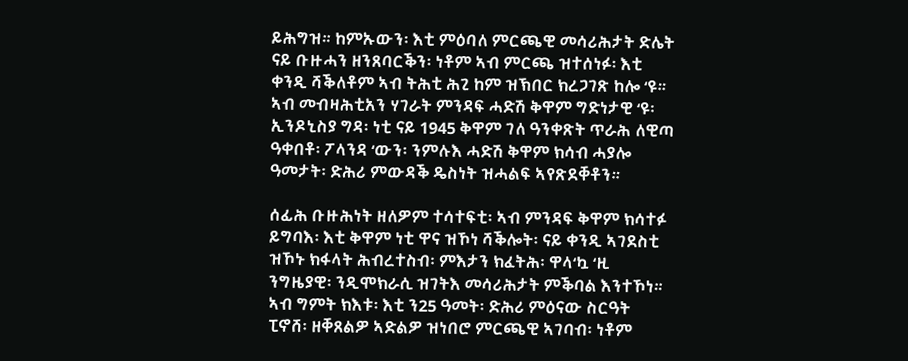ይሕግዝ። ከምኡውን፡ እቲ ምዕባለ ምርጫዊ መሳሪሕታት ድሌት ናይ ቡዙሓን ዘንጸባርቕን፡ ነቶም ኣብ ምርጫ ዝተሰነፉ፡ እቲ ቀንዲ ሻቕለቶም ኣብ ትሕቲ ሕጊ ከም ዝኽበር ክረጋገጽ ከሎ ‘ዩ። ኣብ መብዛሕቲአን ሃገራት ምንዳፍ ሓድሽ ቅዋም ግድነታዊ ‘ዩ፡ ኢንዶኒስያ ግዳ፡ ነቲ ናይ 1945 ቅዋም ገለ ዓንቀጽት ጥራሕ ለዊጣ ዓቀበቶ፡ ፖላንዳ ‘ውን፡ ንምሉእ ሓድሽ ቅዋም ክሳብ ሓያሎ ዓመታት፡ ድሕሪ ምውዳቕ ዴስነት ዝሓልፍ ኣየጽደቐቶን።

ሰፊሕ ቡዙሕነት ዘለዎም ተሳተፍቲ፡ ኣብ ምንዳፍ ቅዋም ክሳተፉ ይግባእ፡ እቲ ቅዋም ነቲ ዋና ዝኾነ ሻቕሎት፡ ናይ ቀንዲ ኣገደስቲ ዝኾኑ ክፋላት ሕብረተስብ፡ ምእታን ክፈትሕ፡ ዋላ‘ኳ ‘ዚ ንግዜያዊ፡ ንዲሞክራሲ ዝገትእ መሳሪሕታት ምቕባል እንተኾነ። ኣብ ግምት ክእቱ፡ እቲ ን25 ዓመት፡ ድሕሪ ምዕናው ስርዓት ፒኖሸ፡ ዘቐጸልዎ ኣድልዎ ዝነበሮ ምርጫዊ ኣገባብ፡ ነቶም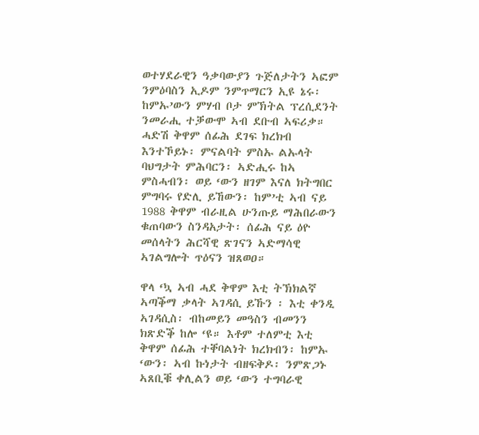ወተሃደራዊን ዓቃባውያን ጉጅለታትን ኣፎም ንምዕባስን ኢዶም ንምጥማርን ኢዩ ኔሩ፡ ከምኡ’ውን ምሃብ ቦታ ምኽትል ፕረሲደንት ንመራሒ ተቓውሞ ኣብ ደቡብ ኣፍሪቃ። ሓድሽ ቅዋም ሰፊሕ ደገፍ ክረክብ እንተኾይኑ፡ ምናልባት ምስኡ ልኡላት ባህግታት ምሕባርን፡ ኣድሒሩ ከኣ ምስሓብን፡ ወይ ‘ውን ዘገም እናለ ክትግበር ምግባሩ የድሊ ይኸውን፡ ከም’ቲ ኣብ ናይ 1988 ቅዋም ብራዚል ሁንጡይ ማሕበራውን ቁጠባውን ስንዳአታት፡ ሰፊሕ ናይ ዕዮ መሰላትን ሕርሻዊ ጽገናን ኣድማሳዊ ኣገልግሎት ጥዕናን ዝጸወዐ።

ዋላ ‘ኳ ኣብ ሓደ ቅዋም እቲ ትኽክልኛ ኣጣቕማ ቃላት ኣገዳሲ ይኹን ፡ እቲ ቀንዲ ኣገዳሲስ፡ ብከመይን መዓስን ብመንን ክጽድቕ ከሎ ‘ዩ። እቶም ተለምቲ እቲ ቅዋም ሰፊሕ ተቐባልነት ክረክብን፡ ከምኡ ‘ውን፡ ኣብ ኩነታት ብዘፍቅዶ፡ ንምጽጋኑ ኣጸቢቑ ቀሊልን ወይ ‘ውን ተግባራዊ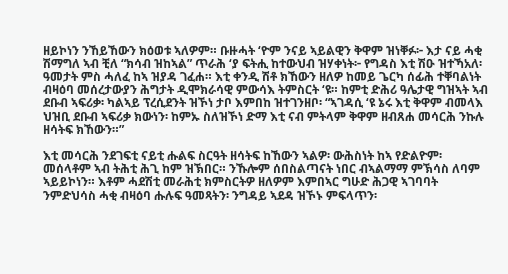ዘይኮነን ንኸይኸውን ክዕወቱ ኣለዎም። ቡዙሓት ‘ዮም ንናይ ኣይልዊን ቅዋም ዝነቐፉ፦ እታ ናይ ሓቂ ሽማግለ ኣብ ቺለ “ክሳብ ዝከኣል” ጥራሕ ‘ያ ፍትሒ ከተውህብ ዝሃቀነት፦ የግዳስ እቲ ሽዑ ዝተኻአለ፡ ዓመታት ምስ ሓለፈ ከኣ ዝያዳ ገፈሐ። እቲ ቀንዲ ሽቶ ክኸውን ዘለዎ ከመይ ጌርካ ሰፊሕ ተቐባልነት ብዛዕባ መሰረታውያን ሕግታት ዲሞክራሳዊ ምውሳእ ትምስርት ‘ዩ። ከምቲ ድሕሪ ዓሌታዊ ግዝኣት ኣብ ደቡብ ኣፍሪቃ፡ ካልኣይ ፕረሲደንት ዝኾነ ታቦ እምበከ ዝተገንዘቦ፡ “ኣገዳሲ ‘ዩ ኔሩ እቲ ቅዋም ብመላእ ህዝቢ ደቡብ ኣፍሪቃ ክውነን፡ ከምኡ ስለዝኾነ ድማ እቲ ናብ ምትላም ቅዋም ዘብጸሐ መሳርሕ ንኩሉ ዘሳትፍ ክኸውን።”

እቲ መሳርሕ ንደገፍቲ ናይቲ ሑልፍ ስርዓት ዘሳትፍ ከኸውን ኣልዎ፡ ውሕስነት ከኣ የድልዮም፡ መሰላቶም ኣብ ትሕቲ ሕጊ ከም ዝኽበር። ንኹሎም ሰበስልጣናት ነበር ብኣልማማ ምኽሳስ ለባም ኣይይኮነን። እቶም ሓደሽቲ መራሕቲ ክምስርትዎ ዘለዎም እምበኣር ግሁድ ሕጋዊ ኣገባባት ንምድህሳስ ሓቂ ብዛዕባ ሑሉፍ ዓመጻትን፡ ንግዳይ ኣደዳ ዝኾኑ ምፍላጥን፡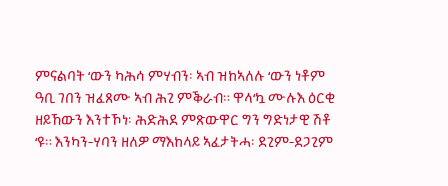ምናልባት ‘ውን ካሕሳ ምሃብን፡ ኣብ ዝከኣለሉ ‘ውን ነቶም ዓቢ ገበን ዝፈጸሙ ኣብ ሕጊ ምቕራብ። ዋላ‘ኳ ሙሉእ ዕርቂ ዘይኸውን እንተኾነ፡ ሕድሕደ ምጽውዋር ግን ግድነታዊ ሽቶ ‘ዩ። እንካን-ሃባን ዘለዎ ማእከላይ ኣፈታትሓ፡ ደጊም-ደጋጊም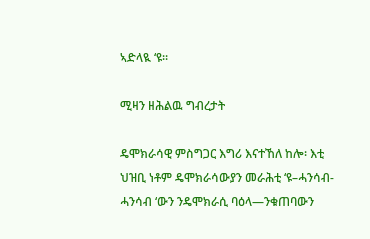ኣድላዪ ‘ዩ።

ሚዛን ዘሕልዉ ግብረታት

ዴሞክራሳዊ ምስግጋር እግሪ እናተኸለ ከሎ፡ እቲ ህዝቢ ነቶም ዴሞክራሳውያን መራሕቲ ‘ዩ–ሓንሳብ-ሓንሳብ ‘ውን ንዴሞክራሲ ባዕላ—ንቁጠባውን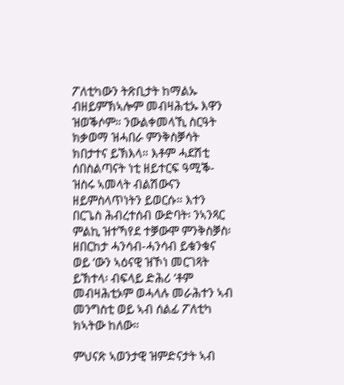ፖለቲካውን ትጽቢታት ከማልኡ ብዘይምኽኣሎም መብዛሕቲኡ እዋን ዝወቕሶም። ንውልቀመላኺ ስርዓት ክቃወማ ዝሓበራ ምንቅስቓሳት ክበታተና ይኽእላ። እቶም ሓደሽቲ ሰበስልጣናት ነቲ ዘይተርፍ ዓሚቕ-ዝስሩ ኣመላት ብልሽውናን ዘይምስላጥነትን ይወርሱ። እተን በርጌስ ሕብረተሰብ ውድባት፡ ንኣንጻር ምልኪ ዝተኻየደ ተቓውሞ ምንቅስቓስ፡ ዘበርከታ ሓንሳብ-ሓንሳብ ይቁንቁና ወይ ‘ውን ኣዕናዊ ዝኾነ መርገጻት ይኽተላ፡ ብፍላይ ድሕሪ ‘ቶም መብዛሕቲኦም ወሓላሉ መራሕተን ኣብ መንግስቲ ወይ ኣብ ሰልፊ ፖለቲካ ክኣትው ከለው።

ምህናጽ ኣወንታዊ ዝምድናታት ኣብ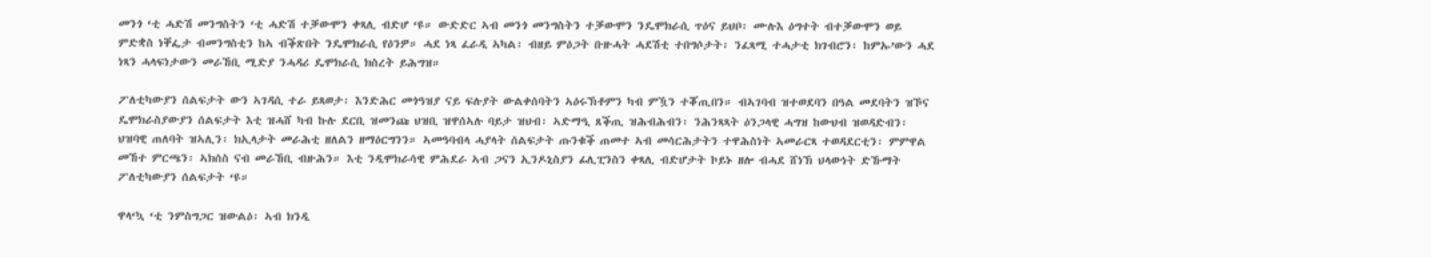መንጎ ‘ቲ ሓድሽ መንግስትን ‘ቲ ሓድሽ ተቓውሞን ቀጻሊ ብድሆ ‘ዩ። ውድድር ኣብ መንጎ መንግስትን ተቓውሞን ንዴሞክራሲ ጥዕና ይህቦ፡ ሙሉእ ዕግተት ብተቓውሞን ወይ ምድቋስ ነቐፌታ ብመንግስቲን ከኣ ብቕጽበት ንዴሞክራሲ የዕንዎ። ሓደ ነጻ ፈራዲ ኣካል፡ ብዘይ ምዕጋት ቡዙሓት ሓደሽቲ ተበግሶታት፡ ንፈጻሚ ተሓታቲ ክገብሮን፡ ከምኡ’ውን ሓደ ነጻን ሓላፍነታውን መራኸቢ ሚድያ ንሓዳሪ ዴሞክራሲ ክስረት ይሕግዝ።

ፖለቲካውያን ሰልፍታት ውን ኣገዳሲ ተራ ይጻወታ፡ እንድሕር መጎዓዝያ ናይ ፍሉያት ውልቀሰባትን ኣዕሩኽቶምን ካብ ምዃን ተቖጢበን። ብኣገባብ ዝተወደባን በዓል መደባትን ዝኾና ዴሞክራስያውያን ሰልፍታት እቲ ዝሓሸ ካብ ኩሉ ደርቢ ዝመንጩ ህዝቢ ዝዋሰኣሉ ባይታ ዝህብ፡ ኣድማዒ ጸቕጢ ዝሕብሕብን፡ ንሕንጻጻት ዕንጋላዊ ሓግዝ ከውህብ ዝወዳድብን፡ ህዝባዊ ጠለባት ዝኣሊን፡ ክኢላታት መራሕቲ ዘለልን ዘማዕርግንን። ኣመዓባብላ ሓያላት ሰልፍታት ጡንቁቕ ጠመተ ኣብ መሳርሕታትን ተዋሕስነት ኣመራርጻ ተወዳደርቲን፡ ምምዋል መኸተ ምርጫን፡ ኣክሰስ ናብ መራኸቢ ብዙሕን። እቲ ንዲሞክራሳዊ ምሕደራ ኣብ ጋናን ኢንዶኒስያን ፊሊፒንስን ቀጻሊ ብድሆታት ኮይኑ ዘሎ ብሓደ ሸነኽ ህላውነት ድኹማት ፖለቲካውያን ሰልፍታት ‘ዩ።

ዋላ‘ኳ ‘ቲ ንምስግጋር ዝውልዕ፡ ኣብ ክንዲ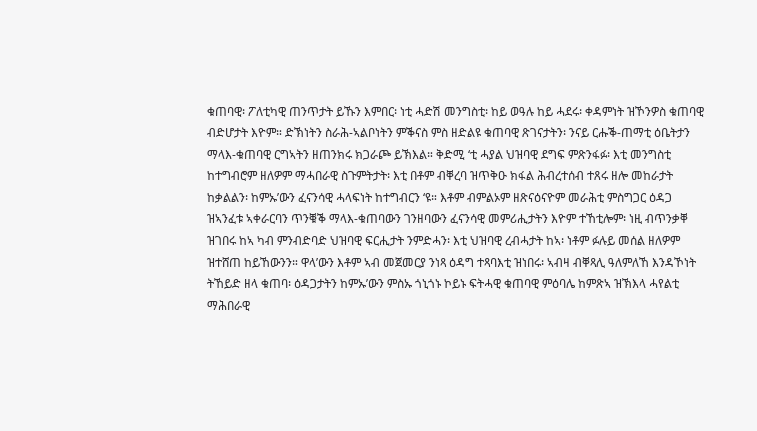ቁጠባዊ፡ ፖለቲካዊ ጠንጥታት ይኹን እምበር፡ ነቲ ሓድሽ መንግስቲ፡ ከይ ወዓሉ ከይ ሓደሩ፡ ቀዳምነት ዝኾንዎስ ቁጠባዊ ብድሆታት እዮም። ድኽነትን ስራሕ-ኣልቦነትን ምቕናስ ምስ ዘድልዩ ቁጠባዊ ጽገናታትን፡ ንናይ ርሑቕ-ጠማቲ ዕቤትታን ማላእ-ቁጠባዊ ርግኣትን ዘጠንክሩ ክጋራጮ ይኽእል። ቅድሚ ‘ቲ ሓያል ህዝባዊ ደግፍ ምጽንፋፉ፡ እቲ መንግስቲ ከተግብሮም ዘለዎም ማሓበራዊ ስጉምትታት፡ እቲ በቶም ብቐረባ ዝጥቅዑ ክፋል ሕብረተሰብ ተጸሩ ዘሎ መከራታት ከቃልልን፡ ከምኡ’ውን ፈናንሳዊ ሓላፍነት ከተግብርን ‘ዩ። እቶም ብምልኦም ዘጽናዕናዮም መራሕቲ ምስግጋር ዕዳጋ ዝኣንፈቱ ኣቀራርባን ጥንቑቕ ማላእ-ቁጠባውን ገንዘባውን ፈናንሳዊ መምሪሒታትን እዮም ተኸቲሎም፡ ነዚ ብጥንቃቐ ዝገበሩ ከኣ ካብ ምንብድባድ ህዝባዊ ፍርሒታት ንምድሓን፡ እቲ ህዝባዊ ረብሓታት ከኣ፡ ነቶም ፉሉይ መሰል ዘለዎም ዝተሸጠ ከይኸውንን። ዋላ’ውን እቶም ኣብ መጀመርያ ንነጻ ዕዳግ ተጻባእቲ ዝነበሩ፡ ኣብዛ ብቐጻሊ ዓለምለኸ እንዳኾነት ትኸይድ ዘላ ቁጠባ፡ ዕዳጋታትን ከምኡ’ውን ምስኡ ጎኒጎኑ ኮይኑ ፍትሓዊ ቁጠባዊ ምዕባሌ ከምጽኣ ዝኽእላ ሓየልቲ ማሕበራዊ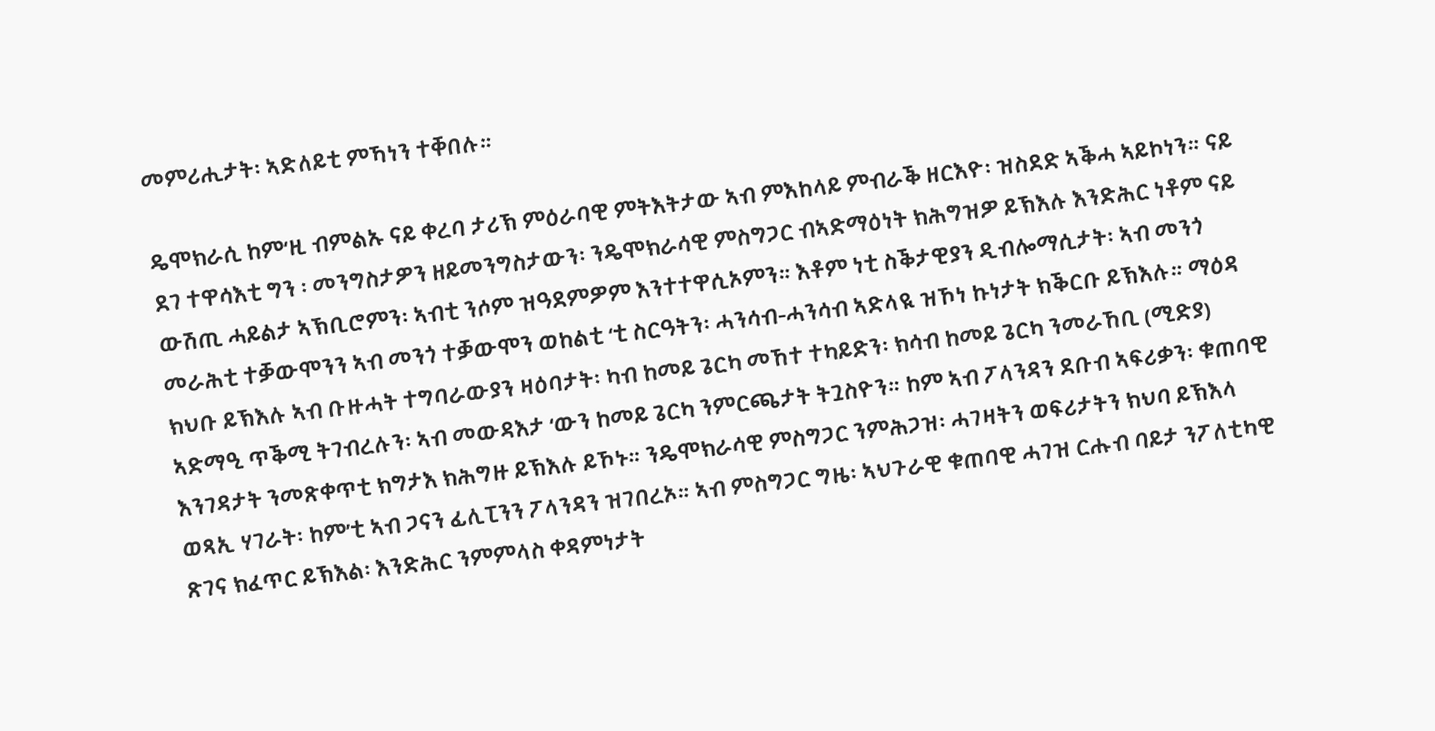መምሪሒታት፡ ኣድለይቲ ምኻነን ተቐበሉ።

ዴሞክራሲ ከም‘ዚ ብምልኡ ናይ ቀረባ ታሪኽ ምዕራባዊ ምትእትታው ኣብ ምእከላይ ምብራቕ ዘርእዮ፡ ዝስደድ ኣቕሓ ኣይኮነን። ናይ ደገ ተዋሳእቲ ግን ፡ መንግስታዎን ዘይመንግስታውን፡ ንዴሞክራሳዊ ምስግጋር ብኣድማዕነት ክሕግዝዎ ይኽእሉ እንድሕር ነቶም ናይ ውሽጢ ሓይልታ ኣኽቢሮምን፡ ኣብቲ ንሶም ዝዓደምዎም እንተተዋሲኦምን። እቶም ነቲ ስቕታዊያን ዲብሎማሲታት፡ ኣብ መንጎ መራሕቲ ተቓውሞንን ኣብ መንጎ ተቓውሞን ወከልቲ ‘ቲ ስርዓትን፡ ሓንሳብ-ሓንሳብ ኣድላዪ ዝኾነ ኩነታት ክቕርቡ ይኽእሉ። ማዕዳ ክህቡ ይኽእሉ ኣብ ቡዙሓት ተግባራውያን ዛዕባታት፡ ካብ ከመይ ጌርካ መኸተ ተካይድን፡ ክሳብ ከመይ ጌርካ ንመራኸቢ (ሚድያ) ኣድማዒ ጥቕሚ ትገብረሉን፡ ኣብ መውዳእታ ‘ውን ከመይ ጌርካ ንምርጫታት ትጓስዮን። ከም ኣብ ፖላንዳን ደቡብ ኣፍሪቃን፡ ቁጠባዊ እንገዳታት ንመጽቀጥቲ ክግታእ ክሕግዙ ይኽእሉ ይኾኑ። ንዴሞክራሳዊ ምስግጋር ንምሕጋዝ፡ ሓገዛትን ወፍሪታትን ክህባ ይኽእላ ወጻኢ ሃገራት፡ ከም’ቲ ኣብ ጋናን ፊሊፒንን ፖላንዳን ዝገበረኦ። ኣብ ምስግጋር ግዜ፡ ኣህጉራዊ ቁጠባዊ ሓገዝ ርሑብ ባይታ ንፖለቲካዊ ጽገና ክፈጥር ይኽእል፡ እንድሕር ንምምላስ ቀዳምነታት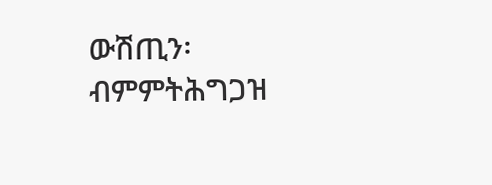ውሽጢን፡ ብምምትሕግጋዝ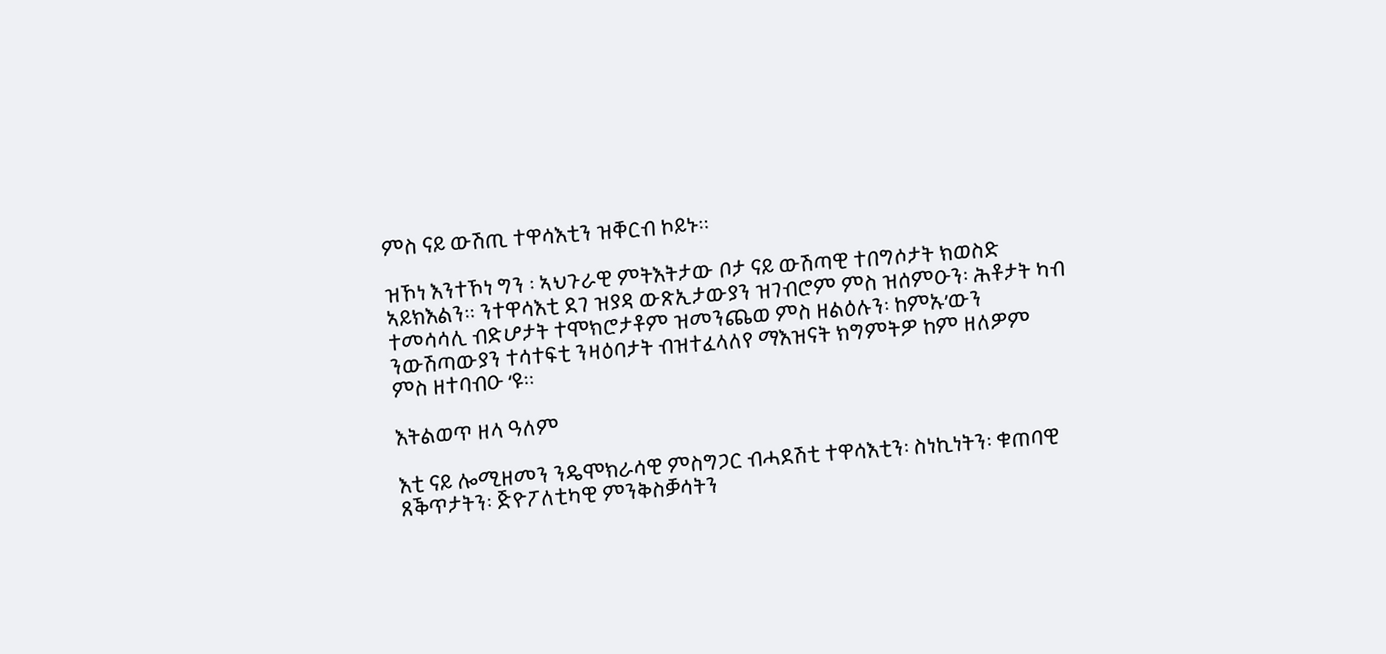ምስ ናይ ውሽጢ ተዋሳእቲን ዝቐርብ ኮይኑ።

ዝኾነ እንተኾነ ግን ፡ ኣህጉራዊ ምትእትታው ቦታ ናይ ውሽጣዊ ተበግሶታት ክወስድ ኣይክእልን። ንተዋሳእቲ ደገ ዝያዳ ውጽኢታውያን ዝገብሮም ምስ ዝሰምዑን፡ ሕቶታት ካብ ተመሳሳሊ ብድሆታት ተሞክሮታቶም ዝመንጨወ ምስ ዘልዕሉን፡ ከምኡ’ውን ንውሽጣውያን ተሳተፍቲ ንዛዕባታት ብዝተፈላለየ ማእዝናት ክግምትዎ ከም ዘለዎም ምስ ዘተባብዑ ‘ዩ።

እትልወጥ ዘላ ዓለም

እቲ ናይ ሎሚዘመን ንዴሞክራሳዊ ምስግጋር ብሓደሽቲ ተዋሳእቲን፡ ስነኪነትን፡ ቁጠባዊ ጸቕጥታትን፡ ጅዮፖለቲካዊ ምንቅስቓሳትን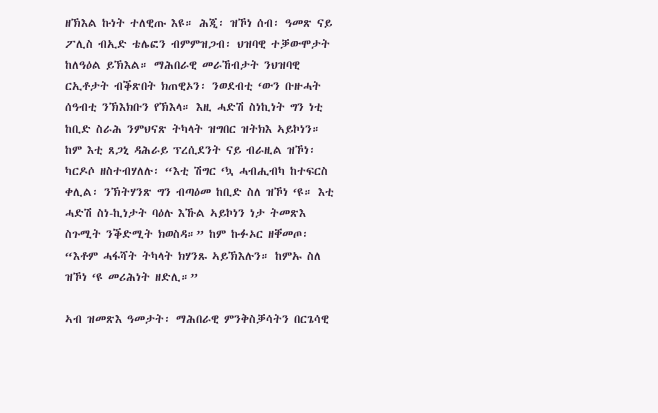ዘኽእል ኩነት ተለዊጡ እዩ። ሕጂ፡ ዝኾነ ሰብ፡ ዓመጽ ናይ ፖሊስ ብኢድ ቴሌፎን ብምምዝጋብ፡ ህዝባዊ ተቓውሞታት ከለዓዕል ይኽእል። ማሕበራዊ መራኸብታት ንህዝባዊ ርኢቶታት ብቕጽበት ክጠዊኦን፡ ንወደብቲ ‘ውን ቡዙሓት ሰዓብቲ ንኽእክቡን የኽእላ። እዚ ሓድሽ ስነኪነት ግን ነቲ ከቢድ ስራሕ ንምህናጽ ትካላት ዝግበር ዝትክእ ኣይኮነን። ከም እቲ ጸጋኒ ዳሕራይ ፕረሲደንት ናይ ብራዚል ዝኾነ፡ ካርዶሶ ዘስተብሃለሉ፡ “እቲ ሽግር ‘ኳ ሓብሒብካ ከተፍርስ ቀሊል፡ ንኽትሃንጽ ግን ብጣዕመ ከቢድ ስለ ዝኾነ ‘ዩ። እቲ ሓድሽ ስነ-ኪነታት ባዕሉ እኹል ኣይኮነን ነታ ትመጽእ ስጉሚት ንቕድሚት ክወስዳ።” ከም ኩፉኦር ዘቐመጦ፡ “እቶም ሓፋሻት ትካላት ክሃንጹ ኣይኽእሉን። ከምኡ ስለ ዝኾነ ‘ዩ መሪሕነት ዘድሊ።”

ኣብ ዝመጽእ ዓመታት፡ ማሕበራዊ ምንቅስቓሳትን በርጌሳዊ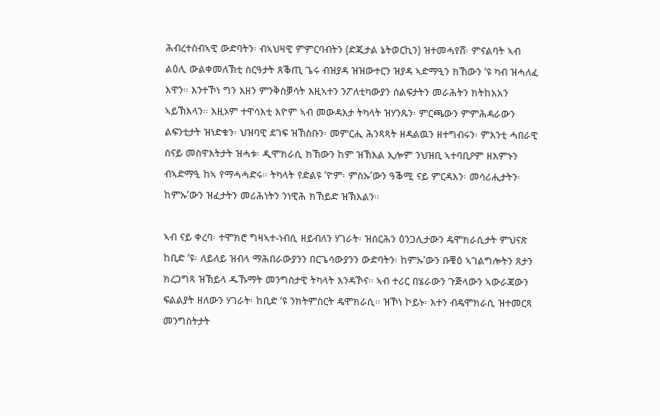ሕብረተስብኣዊ ውድባትን፡ ብኣህዛዊ ምምርባብትን (ድጂታል ኔትወርኪን) ዝተመሓየሸ፡ ምናልባት ኣብ ልዕሊ ውልቀመለኽቲ ስርዓታት ጸቕጢ ጌሩ ብዝያዳ ዝዝውተርን ዝያዳ ኣድማዒን ክኸውን ‘ዩ ካብ ዝሓለፈ እዋን። እንተኾነ ግን እዘን ምንቅስቓሳት እዚኣተን ንፖለቲካውያን ሰልፍታትን መራሕትን ክትከአአን ኣይኽእላን። እዚኦም ተዋሳእቲ እዮም ኣብ መውዳእታ ትካላት ዝሃንጹን፡ ምርጫውን ምምሕዳራውን ልፍንቲታት ዝነድቁን፡ ህዝባዊ ደገፍ ዝኸስቡን፡ መምርሒ ሕንጻጻት ዘዳልዉን ዘተግብሩን፡ ምእንቲ ሓበራዊ ሰናይ መስዋእትታት ዝሓቱ፡ ዲሞክራሲ ክኸውን ከም ዝኽእል ኢሎም ንህዝቢ ኣተባቢዖም ዘእምኑን ብኣድማዒ ከኣ የማሓሓድሩ። ትካላት የድልዩ ‘ዮም፡ ምስኡ’ውን ዓቕሚ ናይ ምርዳእን፡ መሳሪሒታትን፡ ከምኡ’ውን ዝፈታትን መሪሕነትን ንነዊሕ ክኸይድ ዝኽእልን።

ኣብ ናይ ቀረባ፡ ተሞክሮ ግዛኣተ-ነብሲ ዘይብለን ሃገራት፡ ዝሰርሕን ዕንጋሊታውን ዴሞክራሲታት ምህናጽ ከቢድ ‘ዩ፡ ለይለይ ዝብላ ማሕበራውያንን በርጌሳውያንን ውድባትን፡ ከምኡ’ውን ቡቑዕ ኣገልግሎትን ጸታን ክረጋግጻ ዝኽይላ ዱኹማት መንግስታዊ ትካላት እንዳኾና። ኣብ ተሪር በሄራውን ጉጅላውን ኣውራጃውን ፍልልያት ዘለውን ሃገራት፡ ከቢድ ‘ዩ ንክትምስርት ዴሞክራሲ። ዝኾነ ኮይኑ፡ እተን ብዴሞክራሲ ዝተመርጻ መንግስትታት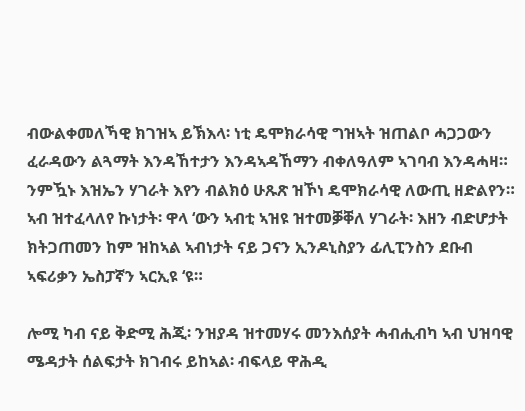ብውልቀመለኻዊ ክገዝኣ ይኽእላ፡ ነቲ ዴሞክራሳዊ ግዝኣት ዝጠልቦ ሓጋጋውን ፈራዳውን ልጓማት እንዳኸተታን እንዳኣዳኸማን ብቀለዓለም ኣገባብ እንዳሓዛ። ንምዃኑ እዝኤን ሃገራት እየን ብልክዕ ሁጹጽ ዝኾነ ዴሞክራሳዊ ለውጢ ዘድልየን። ኣብ ዝተፈላለየ ኩነታት፡ ዋላ ‘ውን ኣብቲ ኣዝዩ ዝተመቓቐለ ሃገራት፡ እዘን ብድሆታት ክትጋጠመን ከም ዝከኣል ኣብነታት ናይ ጋናን ኢንዶኒስያን ፊሊፒንስን ደቡብ ኣፍሪቃን ኤስፓኛን ኣርኢዩ ‘ዩ።

ሎሚ ካብ ናይ ቅድሚ ሕጂ፡ ንዝያዳ ዝተመሃሩ መንእሰያት ሓብሒብካ ኣብ ህዝባዊ ሜዳታት ሰልፍታት ክገብሩ ይከኣል፡ ብፍላይ ዋሕዲ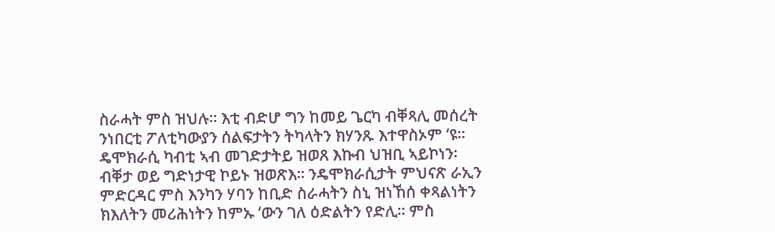ስራሓት ምስ ዝህሉ። እቲ ብድሆ ግን ከመይ ጌርካ ብቐጻሊ መሰረት ንነበርቲ ፖለቲካውያን ሰልፍታትን ትካላትን ክሃንጹ እተዋስኦም ‘ዩ። ዴሞክራሲ ካብቲ ኣብ መገድታትይ ዝወጸ እኩብ ህዝቢ ኣይኮነን፡ ብቐታ ወይ ግድነታዊ ኮይኑ ዝወጽእ። ንዴሞክራሲታት ምህናጽ ራኢን ምድርዳር ምስ እንካን ሃባን ከቢድ ስራሓትን ስኒ ዝነኸሰ ቀጻልነትን ክእለትን መሪሕነትን ከምኡ ‘ውን ገለ ዕድልትን የድሊ። ምስ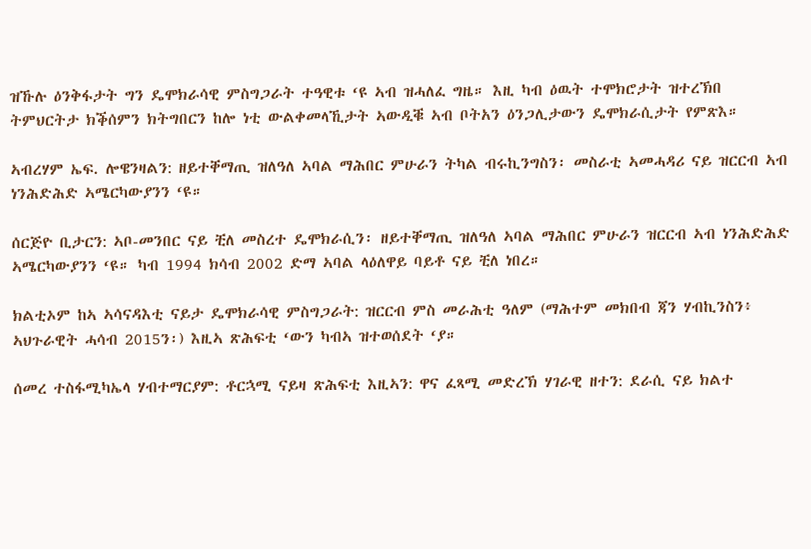ዝኹሉ ዕንቅፋታት ግን ዴሞክራሳዊ ምስግጋራት ተዓዊቱ ‘ዩ ኣብ ዝሓለፈ ግዜ። እዚ ካብ ዕዉት ተሞክሮታት ዝተረኽበ ትምህርትታ ክቕሰምን ክትግበርን ከሎ ነቲ ውልቀመላኺታት ኣውዲቑ ኣብ ቦትአን ዕንጋሊታውን ዴሞክራሲታት የምጽእ።

ኣብረሃም ኤፍ. ሎዌንዛልን: ዘይተቐማጢ ዝለዓለ ኣባል ማሕበር ምሁራን ትካል ብሩኪንግስን፡ መስራቲ ኣመሓዳሪ ናይ ዝርርብ ኣብ ነንሕድሕድ ኣሜርካውያንን ‘ዩ።

ሰርጅዮ ቢታርን: ኣቦ-መንበር ናይ ቺለ መስረተ ዴሞክራሲን፡ ዘይተቐማጢ ዝለዓለ ኣባል ማሕበር ምሁራን ዝርርብ ኣብ ነንሕድሕድ ኣሜርካውያንን ‘ዩ። ካብ 1994 ክሳብ 2002 ድማ ኣባል ላዕለዋይ ባይቶ ናይ ቺለ ነበረ።

ክልቲኦም ከኣ ኣሳናዳእቲ ናይታ ዴሞክራሳዊ ምስግጋራት: ዝርርብ ምስ መራሕቲ ዓለም (ማሕተም መክበብ ጃን ሃብኪንስን፥ ኣህጉራዊት ሓሳብ 2015ን፡) እዚኣ ጽሕፍቲ ‘ውን ካብኣ ዝተወሰደት ‘ያ።

ሰመረ ተስፋሚካኤላ ሃብተማርያም: ቶርኋሚ ናይዛ ጽሕፍቲ እዚኣን: ዋና ፈጻሚ መድረኽ ሃገራዊ ዘተን: ደራሲ ናይ ክልተ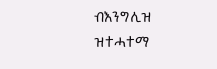ብእንግሊዝ ዝተሓተማ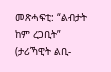መጽሓፍቲ: “ልብታት ከም ረጋቢት” (ታሪኻዊት ልቢ-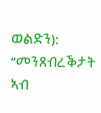ወልድን): “መንጸብረቕታት ኣብ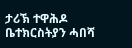ታሪኽ ተዋሕዶ ቤተክርስትያን ሓበሻ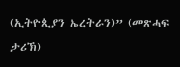(ኢትዮጲያን ኤረትራን)” (መጽሓፍ ታሪኽ)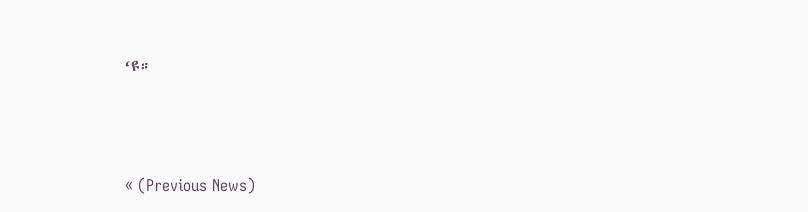‘ዩ።



« (Previous News)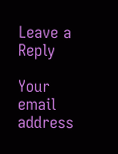Leave a Reply

Your email address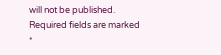will not be published. Required fields are marked *